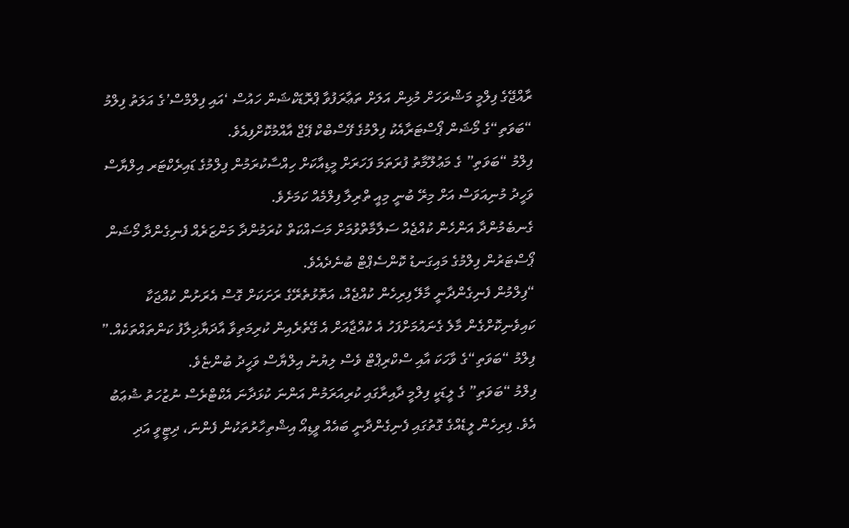ރާއްޖޭގެ ފިލްމީ މަޝްރަހަށް މުޅިން އަލަށް ތަޢާރަފުވާ ޕްރޮޑަކްޝަން ހައުސް ‘އައި ފިލްމްސް’ގެ އަލަތު ފިލްމު “ބަވަތި“ގެ މޯޝަން ޕޯސްޓަރާއެކު ފިލްމުގެ ފޭސްބްކް ޕޭޖް އާއްމުކޮށްފިއެވެ.
ފިލްމު “ބަވަތި” ގެ މަޢުލޫމާތު ފުރަތަމަ ފަހަރަށް މީޑިއާކަށް ހިއްސާކުރަމުން ފިލްމުގެ ޑައިރެކްޓަރ އިލްޔާސް ވަހީދު މުނިއަވަސް އަށް މިރޭ ބުނީ މިއީ ތްރިލާ ފިލްމެއް ކަމަށެވެ.
ގެނބެމުންދާ އަންހެން ކުއްޖެއް ސަލާމާތްވުމަށް މަސައްކަތް ކުރަމުންދާ މަންޒަރެއް ފެނިގެންދާ މޯޝަން ޕޯސްޓަރުން ފިލްމުގެ މައިގަނޑު ކޮންސެޕްޓް ބުނެދެއެވެ.
“ފިލްމުން ފެނިގެންދާނީ މާލޭ ފިރިހެން ކުއްޖެއް، އަތޮޅުތެރޭގެ ރަށަކަށް ގޮސް އެރަށުން ކުއްޖަކާ ކައިވެނިކޮށްގެން މާލެ ގެނައުމަށްފަހު އެ ކުއްޖާއަށް އެ ގޭތެރެއިން ކުރިމަތިވާ އާދަޔާޚިލާފު ކަންތައްތަކެއް.” ފިލްމު “ބަވަތި“ގެ ވާހަކަ އާއި ސްކްރިޕްޓް ވެސް ލިޔުނު އިލްޔާސް ވަހީދު ބުންޏެވެ.
ފިލްމު “ބަވަތި” ގެ ލީޑަކީ ފިލްމީ ދާއިރާގައި ކުރިއަރަމުން އަންނަ ކުޅަދާނަ އެކްޓްރެސް ނުޒުހަތު ޝުޢަބު އެވެ. ފިރިހެން ލީޑެއްގެ ގޮތުގައި ފެނިގެންދާނީ ބައެއް ވީޑިއޯ އިޝްތިހާރުތަކުން ފެންނަ، ދިޓީވީ އަދި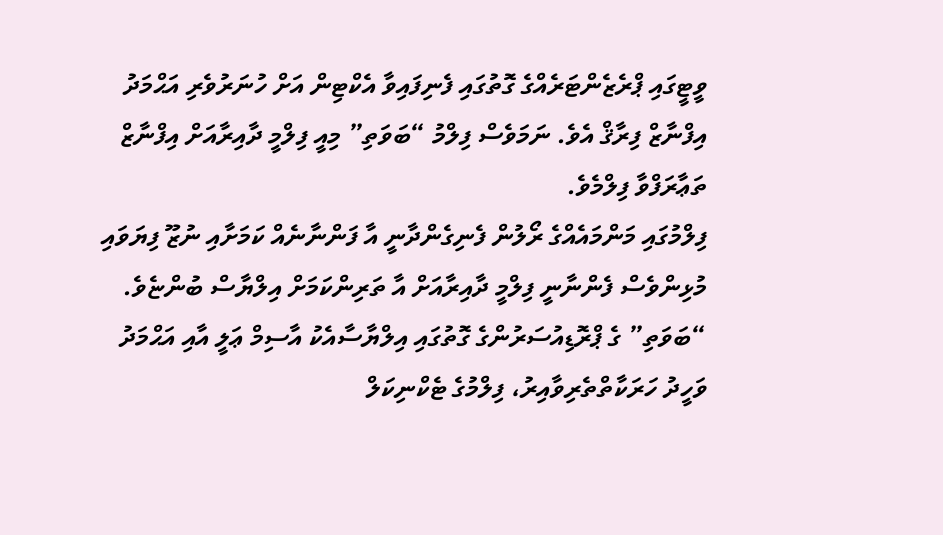ވީޓީގައި ޕްރެޒެންޓަރެއްގެ ގޮތުގައި ފެނިފައިވާ އެކްޓިން އަށް ހުނަރުވެރި އަޙްމަދު އިފްނާޒް ފިރާޤް އެވެ. ނަމަވެސް ފިލްމު “ބަވަތި” މިއީ ފިލްމީ ދާއިރާއަށް އިފްނާޒް ތަޢާރަފްވާ ފިލްމެވެ.
ފިލްމުގައި މަންމައެއްގެ ރޯލުން ފެނިގެންދާނީ އާ ފަންނާނެއް ކަމަށާއި ނުޒޫ ފިޔަވައި މުޅިންވެސް ފެންނާނީ ފިލްމީ ދާއިރާއަށް އާ ތަރިންކަމަށް އިލްޔާސް ބުންޏެވެ.
“ބަވަތި” ގެ ޕްރޮޑިއުސަރުންގެ ގޮތުގައި އިލްޔާސާއެކު އާސިމް ޢަލީ އާއި އަޙްމަދު ވަހީދު ހަރަކާތްތެރިވާއިރު، ފިލްމުގެ ޓެކްނިކަލް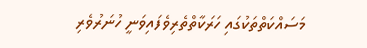މަސައްކަތްތަކުގައި ހަރަކާތްތެރިވެފައިވަނީ ހުނަރުވެރި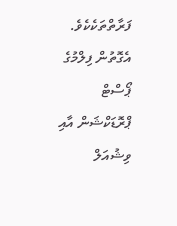ފަރާތްތަކެކެވެ. އެގޮތުން ފިލްމުގެ ޕޯސްޓް ޕްރޮޑަކްޝަން އާއި ވިޝުއަލް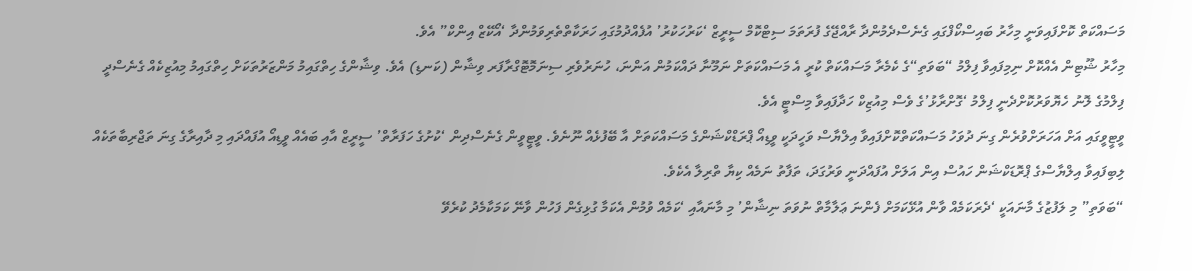މަސައްކަތް ކޮށްފައިވަނީ މިހާރު ބައިސްކޯފްގައި ގެނެސްދެމުންދާ ރާއްޖޭގެ ފުރަތަމަ ސިޓްކޮމް ސީރީޒް ‘ކަރުހަކުރު’ އުފެއްދުމުގައި ހަރަކާތްތެރިވަމުންދާ ‘އޯކޭޒް އިންކް” އެވެ.
މިހާރު ޝޫޓިން އެއްކޮށް ނިމިފައިވާ ފިލްމު “ބަވަތި“ގެ ކެމެރާ މަސައްކަތް ކުރީ އެ މަސައްކަތަށް ނަމޫނާ ދައްކަމުން އަންނަ، ހުނަރުވެރި ސިނަމޮޓޮގްރާފަރ ވިޝާން (ކަނޑި) އެވެ. ވިޝާންގެ ހިތްގައިމު މަންޒަރުތަކަށް ހިތްގައިމު މިއުޒިކެއް ގެނެސްދީ ފިލްމުގެ ލޮނު ހެޔޮވަރުކޮށްދެނީ ފިލްމު ‘ގޮށްރާޅު’ގެ ވެސް މިއުޒިކް ހަދާފައިވާ މިސްޓީ އެވެ.
ވީޓީވީގައި އަށް އަހަރަށްވުރެން ގިނަ ދުވަހު މަސައްކަތްކޮށްފައިވާ އިލްޔާސް ވަހީދަކީ ވީޑިއޯ ޕްރަޑްކްޝަންގެ މަސައްކަތަށް އާ ބޭފުޅެއް ނޫނެވެ. ވީޓީވީން ގެނެސްދިން ‘ކުށުގެ ހަފަރާތް’ ސީރީޒް އާއި ބައެއް ވީޑިއޯ އުފައްދައި މި ދާއިރާގެ ގިނަ ތަޖްރިބާތަކެއް ލިބިފައިވާ އިލްޔާސްގެ ޕްރޮޑަކްޝަން ހައުސް އިން އަލަށް އުފައްދަނީ ވަރުގަދަ، ތަފާތު ނަމެއް ކިޔާ ތްރިލާ އެކެވެ.
“ބަވަތި” މި ލަފުޒުގެ މާނައަކީ ‘ދެރަކަމެއް ވާން އުޅޭކަމަށް ފެންނަ ޢަލާމާތް ނުވަތަ ނިޝާން’ މި މާނައާއި ‘ކަމެއް ވުމުން އެކަމާ ގުޅިގެން ފަހުން ވާނޭ ކަމަކާމެދު ކުރެވޭ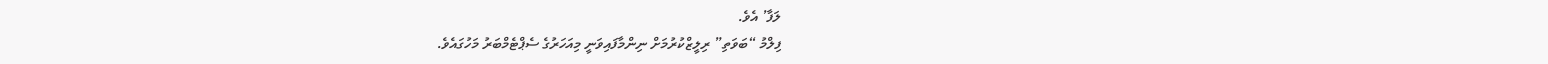ލަފާ’ އެވެ.
ފިލްމު “ބަވަތި” ރިލީޒްކުރުމަށް ނިންމާފައިވަނީ މިއަހަރުގެ ސެޕްޓެމްބަރު މަހުގައެވެ.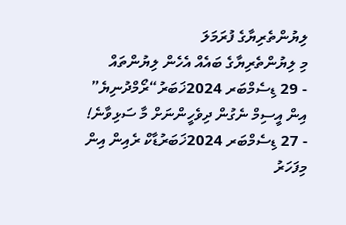ލިޔުންތެރިޔާގެ ފުރަމަލަ
މި ލިޔުންތެރިޔާގެ ބައެއް އެހެން ލިޔުންތައް
- 29 ޑިސެމްބަރ 2024ޚަބަރު“ރޯމްދުނިޔެ” އިން އީސިމް ނެގުން ދިވެހީންނަށް މާ ސަޅިވާނެ!
- 27 ޑިސެމްބަރ 2024ޚަބަރުޑާކް ރެއިން އިން މިފަހަރު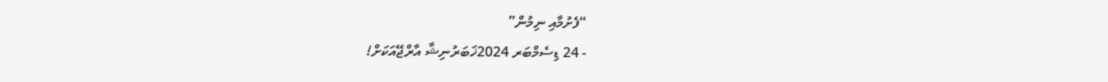“ފެށުމާއި ނިމުން”
- 24 ޑިސެމްބަރ 2024ޚަބަރުނިޝާ އާރްޖޭއަކަށް!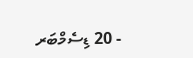- 20 ޑިސެމްބަރ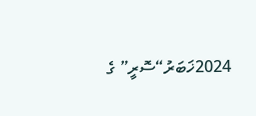2024ޚަބަރު“ސޮރީ” ގެ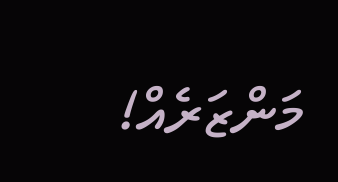މަންޒަރެއް!